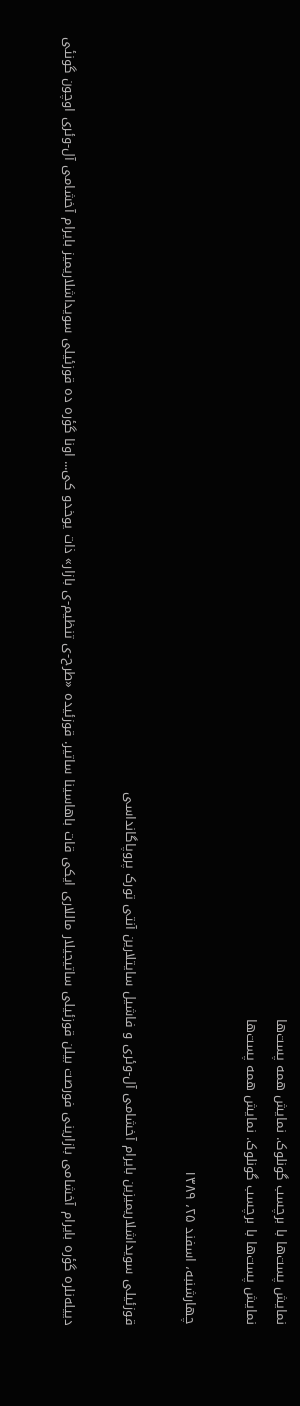نمایش پست‌ها با برچسب گونلوک. نمایش همه پست‌ها
نمایش پست‌ها با برچسب گونلوک. نمایش همه پست‌ها

چهارشنبه، اسفند ۲۵، ۱۳۸۹

قوزئیلی سویداشلاریمیزین بایرام آخشامی آل-وئری و فاشیل سایتلارین آنتی تورک پروپاگانداسی

دییله‌نلره گؤره بایرام آخشامی بازارینی فورصت بیلن قوزئیلی ساتیجیلار ماللاری ایکی قات باهاسینا ساتیر. قوزئیده «طرح-ی تنظیم-ی بازار» ذات یوخدو کی... اونا گؤره ده قوزئیلی سویداشلاریمیز بایرام آخشامی آل-وئری اوچون گونئی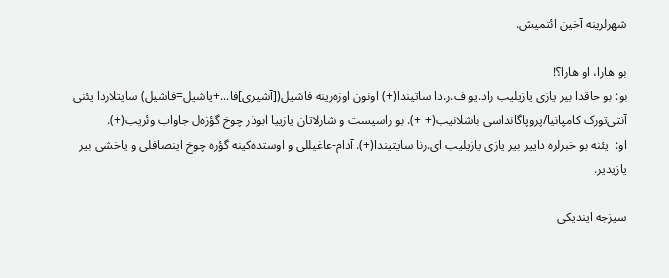شهرلرینه آخین ائتمیش.

بو هارا، او هارا؟!
بو: بو حاقدا بیر یازی یازیلیب راد.یو ف.ر.دا ساتیندا(+) اونون اوزه‌رینه فاشیل([آشیری]فا...+یاشیل=فاشیل) سایتلاردا یئنی آنتی‌تورک کامپانیا/پروپاگانداسی باشلانیب(+ +). بو راسیست و شارلاتان یازییا ابوذر چوخ گؤزه‌ل جاواب وئریب(+).
او:  یئنه بو خبرلره داییر بیر یازی یازیلیب ای.رنا سایتیندا(+). آدام-عاغیللی و اوستده‌کینه گؤره چوخ اینصافلی و یاخشی بیر یازیدیر.

سیزجه ایندیکی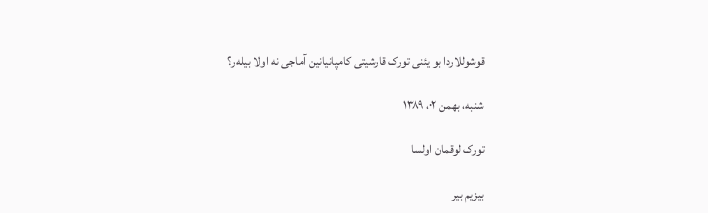قوشوللاردا بو یئنی تورک قارشیتی کامپانیانین آماجی نه اولا بیله‌ر؟

شنبه، بهمن ۰۲، ۱۳۸۹

تورک لوقمان اولسا

بیزیم بیر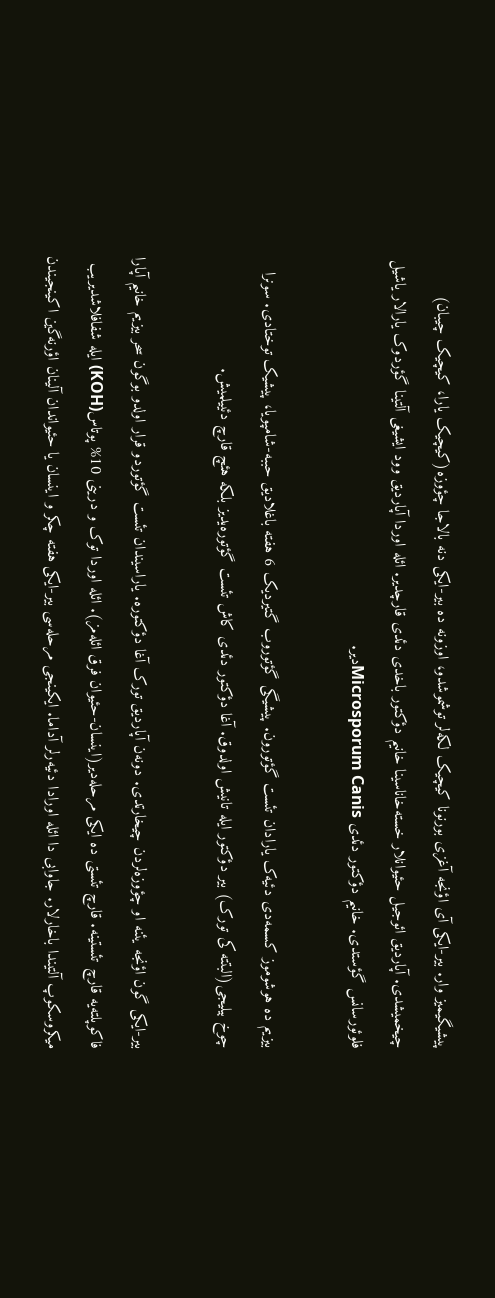پیشیگیمیز وار. بیر-ایکی آی اؤنجه آغزی بورنونا کیچیک لکه‌لر توشموشدو، اوزونه ده بیر-ایکی دنه بالاجا چؤوزه(کیچیک یارا، کیچیک چیبان) چیخمیشدی. آپاردیق ائوجیل حئیوانلار خسته‌خاناسینا خانیم دؤکتور باخدی دئدی قارچدیر. ائله اوردا آپاردیق وود ایشیغی آلتینا گؤردوک یارالار یاشیل فلوئورسانس گؤستدی. خانیم دؤکتور دئدی Microsporum Canisدیر.

بیزیم ده هوشوموز کسمه‌دی دئیه‌‌ک یارادان تئست گؤتورون. پیشیگی گؤتوروب گتیردیک 6 هفته باغلادیق حببه-شامپویا، پیشیک توختادی. سونرا چوخ بیلیجی(البتته کی تورک) بیر دؤکتور ایله تانیش اولدوق. آغا دؤکتور دئدی کاش تئست گؤتوره‌یدیز بلکه هئچ قارچ دئییلمیش.

بیر-ایکی گون اؤنجه یئنه او چؤوزه‌لردن چیخارتدی. دونه‌ن آپاردیق تورک آغا دؤکتوره. یاراسیندان تئست گؤتوردو قرار اولدو بوگون سحر بیزیم خانیم آپارا فاکوپلته‌یه قارچ تئستینه. قارچ تئستی ده ایکی مرحله‌دیر(اینسان-حئیوان فرق ائله‌مز). ائله اوردا توک و درینی 10% پوتاس(KOH) ایله شفافلاشدیریب میکروسکوپ آلتیندا باخارلار. جاوابی دا ائله اورادا دئیه‌رلر آداما. ایکینجی مرحله‌سی بیر-ایکی هفته چکر و اینسان یا حئیواندان آلینان اؤرنه‌گین اکینجیندن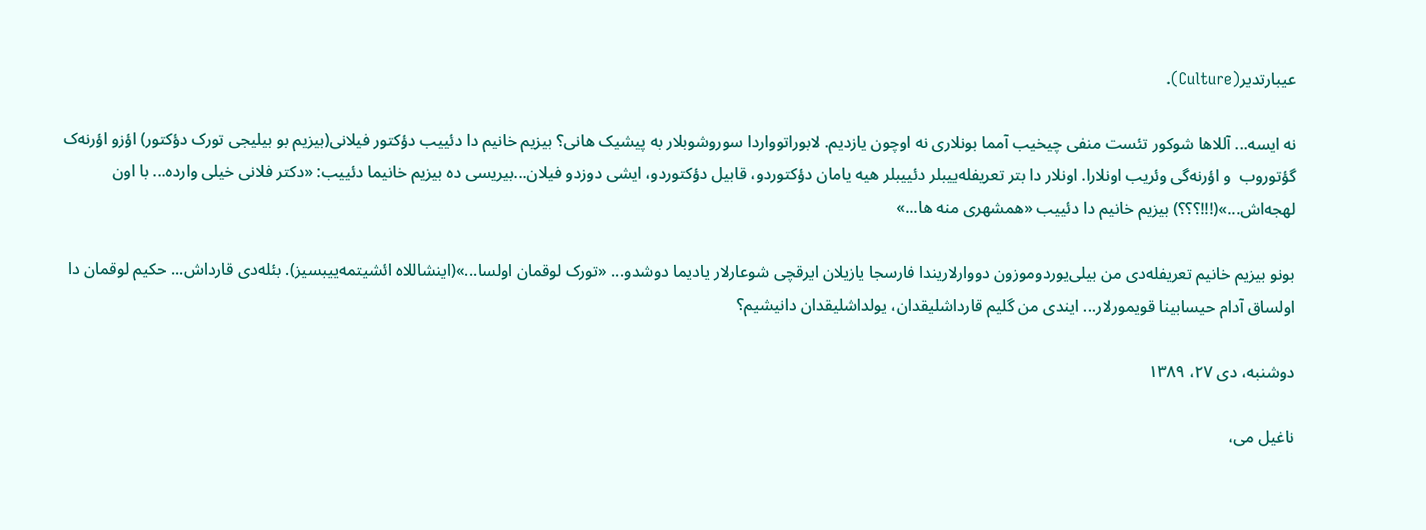عیبارتدیر(Culture).

نه ایسه... آللاها شوکور تئست منفی چیخیب آمما بونلاری نه اوچون یازدیم. لابوراتوواردا سوروشوبلار به پیشیک هانی؟ بیزیم خانیم دا دئییب دؤکتور فیلانی(بیزیم بو بیلیجی تورک دؤکتور) اؤزو اؤرنه‌ک گؤتوروب  و اؤرنه‌گی وئریب اونلارا. اونلار دا بتر تعریفله‌ییبلر دئییبلر هیه یامان دؤکتوردو، قابیل دؤکتوردو، ایشی دوزدو فیلان...بیریسی ده بیزیم خانیما دئییب: «دکتر فلانی خیلی وارده... با اون لهجه‌اش...»(!!!؟؟؟) بیزیم خانیم دا دئییب «همشهری منه ها...»

بونو بیزیم خانیم تعریفله‌دی من بیلی‌یوردوموزون دووارلاریندا فارسجا یازیلان ایرقچی شوعارلار یادیما دوشدو... «تورک لوقمان اولسا...»(اینشاللاه ائشیتمه‌ییبسیز). بئله‌دی قارداش... حکیم لوقمان دا اولساق آدام حیسابینا قویمورلار... ایندی من گلیم قارداشلیقدان، یولداشلیقدان دانیشیم؟

دوشنبه، دی ۲۷، ۱۳۸۹

ناغیل می،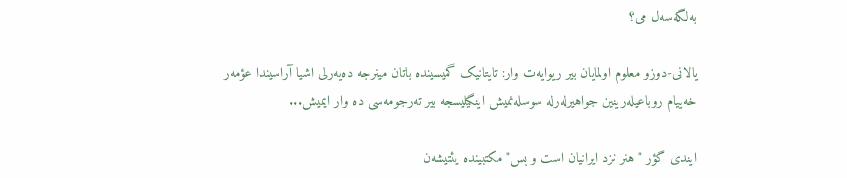به‌لگه‌سه‌ل می؟

یالانی-دوزو معلوم اولمایان بیر ریوایه‌ت وار: تایتانیک گمیسینده باتان مینرجه ده‌یه‌رلی اشیا آراسیندا عؤمه‌ر خه‌ییام روباعیله‌رینین جواهیرله‌رله سوسله‌نمیش اینگیلیسجه بیر ته‌رجومه‌سی ده وار ایمیش...

ایندی گؤر "هنر نزد ایرانیان است و بس" مکتبینده یئتیشه‌ن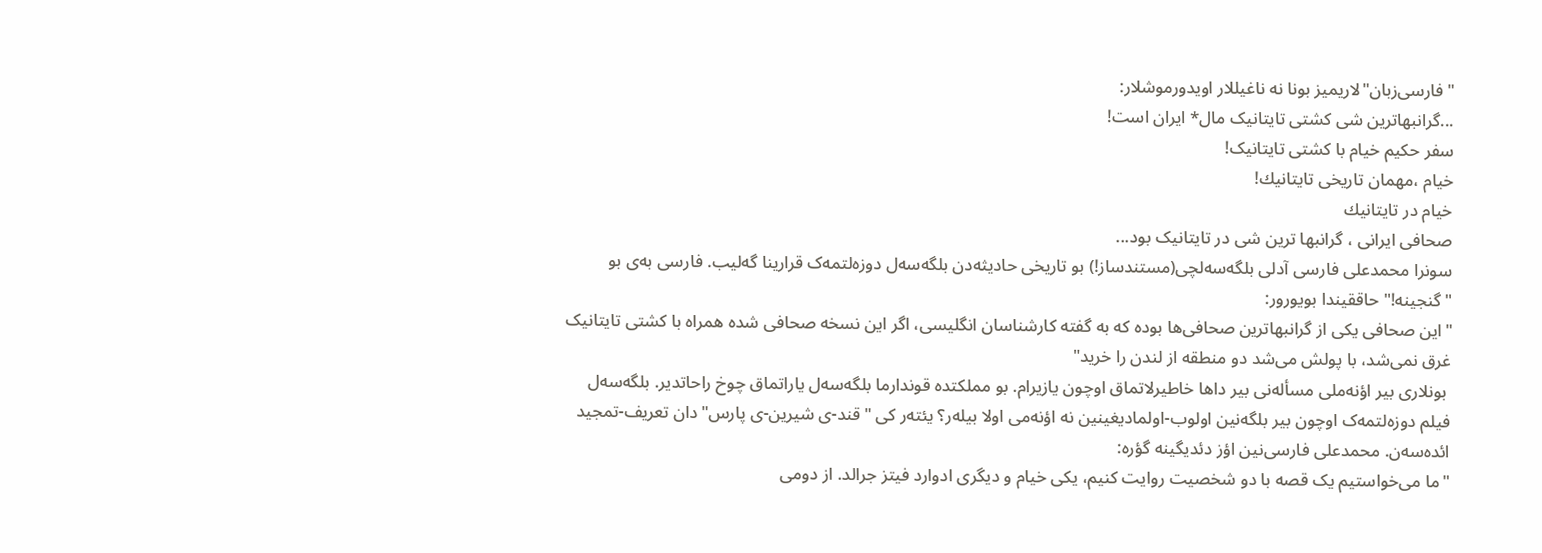"فارسی‌زبان"لاریمیز بونا نه ناغیللار اویدورموشلار:
...گرانبهاترین شی کشتی تایتانیک مال* ایران است!
سفر حکیم خیام با کشتی تایتانیک!
خيام ،مهمان تاريخى تايتانيك!
خيام در تايتانيك
صحافی ایرانی ، گرانبها ترین شی در تایتانیک بود...
سونرا محمدعلی فارسی آدلی بلگه‌سه‌لچی(مستندساز!) بو تاریخی حادیثه‌دن بلگه‌سه‌ل دوزه‌لتمه‌ک قرارینا گه‌لیب. فارسی به‌ی بو "گنجینه!" حاققیندا بویورور:
"این صحافی یکی از گرانبهاترین صحافی‌ها بوده که به گفته کارشناسان انگلیسی، اگر این نسخه صحافی شده همراه با کشتی تایتانیک غرق نمی‌شد، با پولش می‌شد دو منطقه از لندن را خرید"
 بونلاری بیر اؤنه‌ملی مسأله‌نی بیر داها خاطیرلاتماق اوچون یازیرام. بو مملکتده قوندارما بلگه‌سه‌ل یاراتماق چوخ راحاتدیر. بلگه‌سه‌ل فیلم دوزه‌لتمه‌ک اوچون بیر بلگه‌نین اولوب-اولمادیغینین نه اؤنه‌می اولا بیله‌ر؟ یئته‌ر کی "قند-ی شیرین-ی پارس"دان تعریف-تمجید ائده‌سه‌ن. محمدعلی فارسی‌نین اؤز دئدیگینه گؤره:
"ما می‌خواستیم یک قصه با دو شخصیت روایت کنیم، یکی خیام و دیگری ادوارد فیتز جرالد. از دومی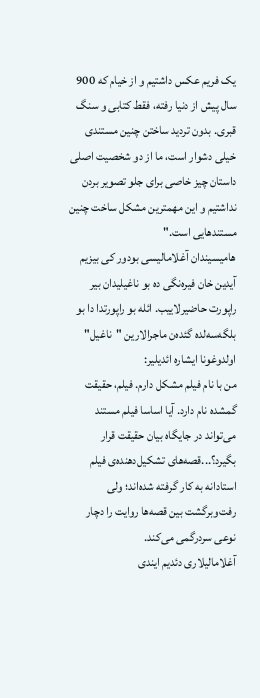یک فریم عکس داشتیم و از خیام که 900 سال پیش از دنیا رفته، فقط کتابی و سنگ قبری. بدون تردید ساختن چنین مستندی خیلی دشوار است، ما از دو شخصیت اصلی داستان چیز خاصی برای جلو تصویر بردن نداشتیم و این مهمترین مشکل ساخت چنین مستندهایی است."
هامیسیندان آغلامالیسی بودور کی بیزیم آیدین خان فیره‌نگی ده بو ناغیلیدان بیر راپورت حاضیرلاییب. ائله بو راپورتدا دا بو بلگه‌سه‌لده گئده‌ن ماجرالارین "ناغیل" اولدوغونا ایشاره ائدیلیر:
من با نام فیلم مشکل دارم. فیلم، حقیقت گمشده نام دارد. آیا اساسا فیلم مستند می‌تواند در جایگاه بیان حقیقت قرار بگیرد؟...قصه‌های تشکیل‌دهنده‌ی فیلم استادانه به کار گرفته شده‌اند؛ ولی رفت‌وبرگشت بین قصه‌ها روایت را دچار نوعی سردرگمی می‌کند.
آغلامالیلاری دئدیم ایندی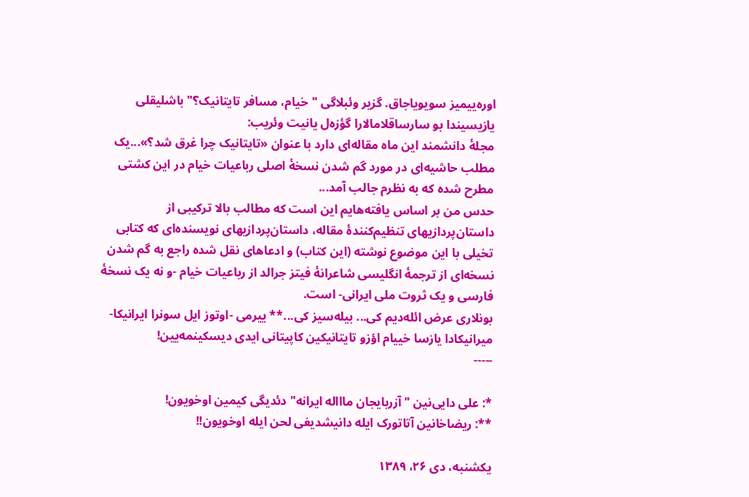اوره‌ییمیز سویویاجاق. گزیر وئبلاگی "خیام، مسافر تایتانیک؟" باشلیقلی یازیسیندا بو سارساقلامالارا گؤزه‌ل یانیت وئریب:
مجلهٔ دانشمند این ماه مقاله‌ای دارد با عنوان «تایتانیک چرا غرق شد؟»...یک مطلب حاشیه‌ای در مورد گم شدن نسخهٔ اصلی رباعیات خیام در این کشتی مطرح شده که به نظرم جالب آمد...
حدس من بر اساس یافته‌هایم این است که مطالب بالا ترکیبی از داستان‌پردازیهای تنظیم‌کنندهٔ مقاله، داستان‌پردازیهای نویسنده‌ای که کتابی تخیلی با این موضوع نوشته (این کتاب) و ادعاهای نقل شده راجع به گم شدن نسخه‌ای از ترجمهٔ انگلیسی شاعرانهٔ فیتز جرالد از رباعیات خیام -و نه یک نسخهٔ فارسی و یک ثروت ملی ایرانی- است.
بونلاری عرض ائله‌دیم کی... بیله‌سیز کی...** ییرمی -اوتوز ایل سونرا ایرانیکا-میرانیکادا یازسا خییام اؤزو تایتانیکین کاپیتانی ایدی دیسکینمه‌یین!
-----

*: علی دایی‌نین "آزربایجان ماااله ایرانه" دئدیگی کیمین اوخویون!
**: ریضاخانین آتاتورک ایله دانیشدیغی لحن ایله اوخویون!!

یکشنبه، دی ۲۶، ۱۳۸۹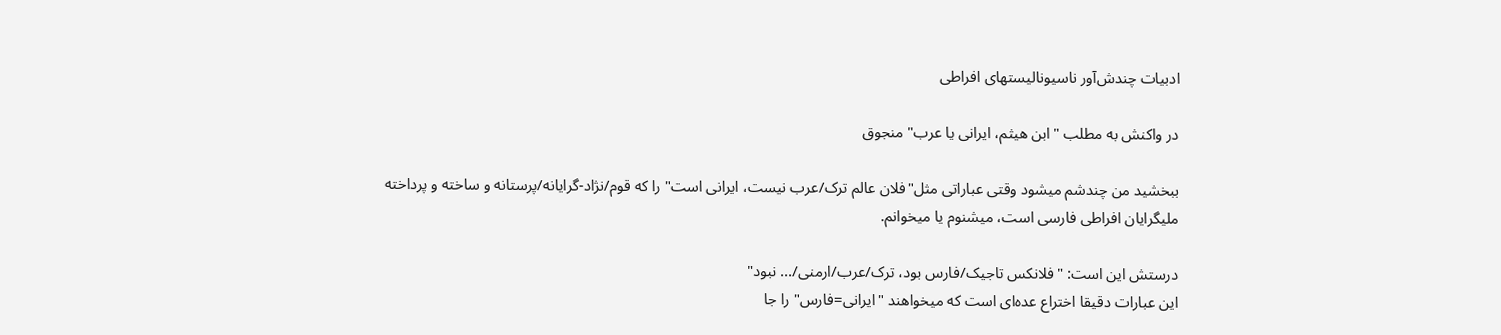ادبیات چندش‌آور ناسیونالیستهای افراطی

در واکنش به مطلب "ابن هیثم، ایرانی یا عرب" منجوق

ببخشید من چندشم میشود وقتی عباراتی مثل"فلان عالم ترک/عرب نیست، ایرانی است" را که قوم/نژاد-گرایانه/پرستانه و ساخته و پرداخته ملیگرایان افراطی فارسی است، میشنوم یا میخوانم.

درستش این است: "فلانکس تاجیک/فارس بود، ترک/عرب/ارمنی/... نبود"
این عبارات دقیقا اختراع عده‌ای است که میخواهند "ایرانی=فارس" را جا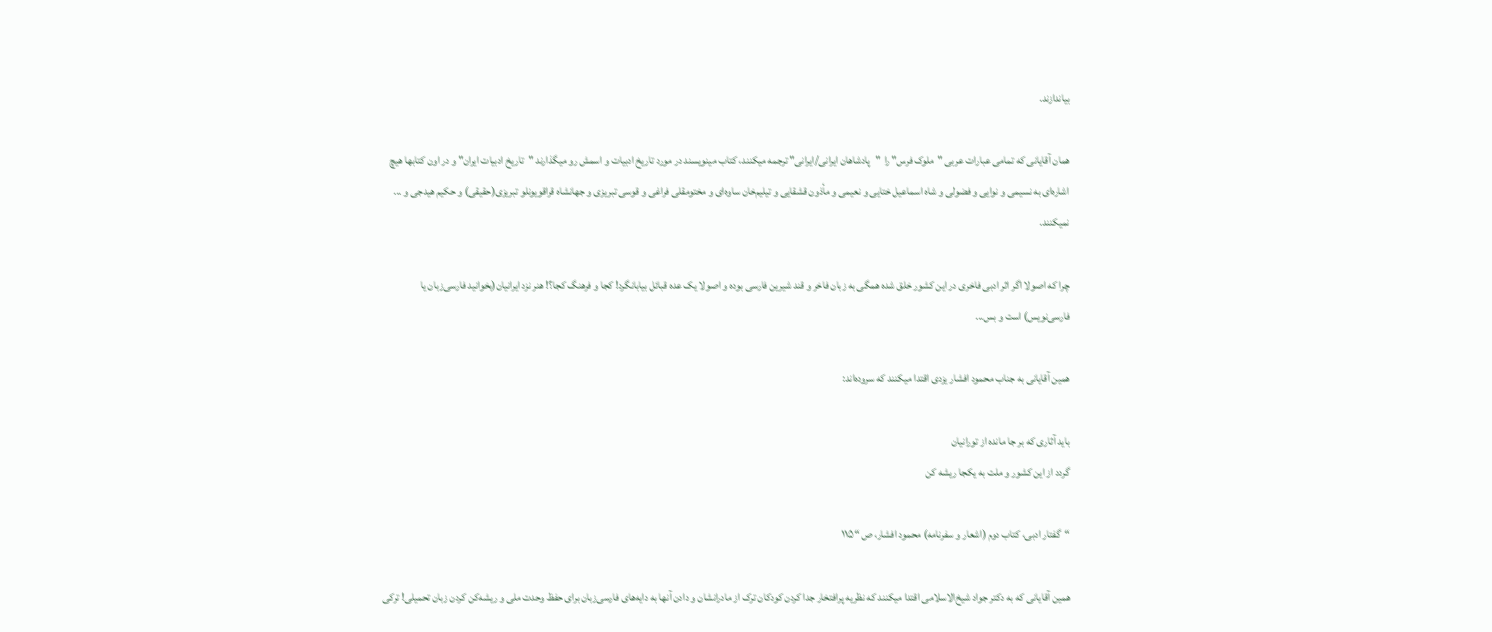بیاندازند.

همان آقایانی که تمامی عبارات عربی "ملوک فرس" را  "پادشاهان ایرانی/ایرانی" ترجمه میکنند، کتاب مینویسند در مورد تاریخ ادبیات و اسمش رو میگذارند "تاریخ ادبیات ایران" و در اون کتابها هیچ اشاره‌ای به نسیمی و نوایی و فضولی و شاه اسماعیل ختایی و نعیمی و مأذون قشقایی و تیلیم‌خان ساوه‌ای و مختومقلی فراغی و قوسی تبریزی و جهانشاه قراقویونلو تبریزی(حقیقی) و حکیم هیدجی و ... نمیکنند.

چرا که اصولا اگر اثر ادبی فاخری در این کشور خلق شده همگی به زبان فاخر و قند شیرین فارسی بوده و اصولا یک عده قبائل بیابانگرد! کجا و فرهنگ کجا؟! هنر نزد ایرانیان(بخوانید فارسی‌زبان یا فارسی‌نویس) است و بس...

همین آقایانی به جناب محمود افشار یزدی اقتدا میکنند که سروده‌اند:

باید آثاری که بر جا مانده از تورانیان
گردد از این کشور و ملت به یکجا ریشه کن

“گفتار ادبی، کتاب دوم (اشعار و سفرنامه) محمود افشار، ص “۱۱۵

همین آقایانی که به دکتر جواد شیخ‌الاسلامی اقتدا میکنند که نظریه پرافتخار جدا کردن کودکان ترک از مادرانشان و دادن آنها به دایه‌های فارسی‌زبان برای حفظ وحدت ملی و ریشه‌کن کردن زبان تحمیلی! ترکی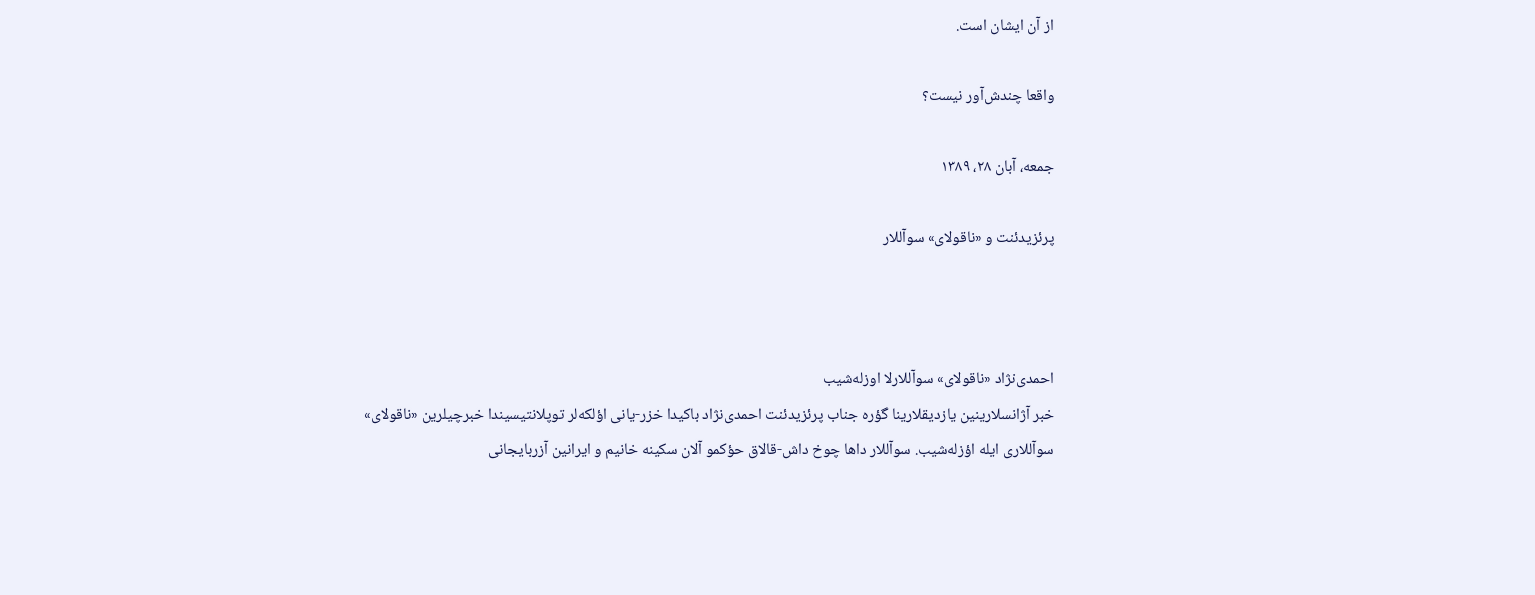از آن ایشان است.

واقعا چندش‌آور نیست؟

جمعه، آبان ۲۸، ۱۳۸۹

پرئزیدئنت و «ناقولای» سوآللار



احمدی‌نژاد «ناقولای» سوآللارلا اوزله‌شیب
خبر آژانسلارینین یازدیقلارینا گؤره جناب پرئزیدئنت احمدی‌نژاد باکیدا خزر-یانی اؤلکه‌لر توپلانتیسیندا خبرچیلرین «ناقولای» سوآللاری ایله اؤزله‌شیب. سوآللار داها چوخ داش-قالاق حؤکمو آلان سکینه خانیم و ایرانین آزربایجانی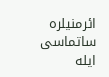ائرمنیلره ساتماسی ایله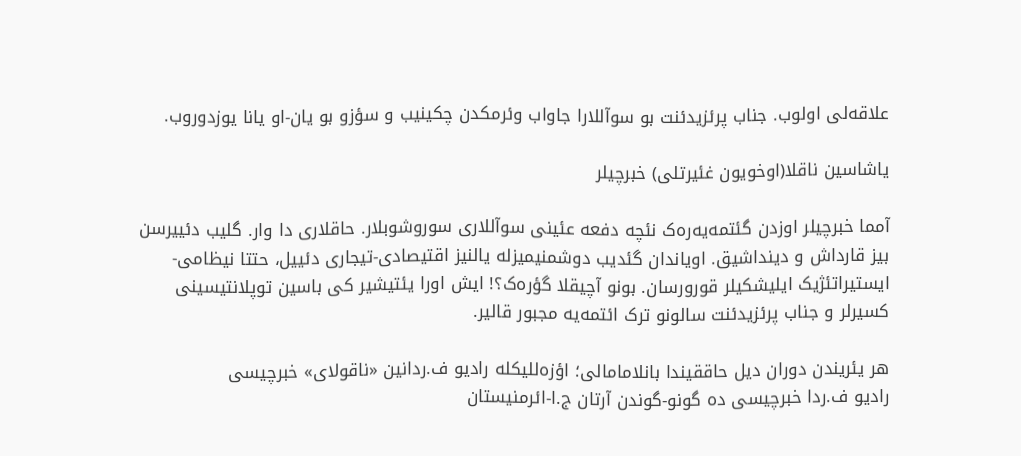علاقه‌لی اولوب. جناب پرئزیدئنت بو سوآللارا جاواب وئرمکدن چکینیب و سؤزو بو یان-او یانا یوزدوروب.

یاشاسین ناقلا(اوخویون غئیرتلی) خبرچیلر

آمما خبرچیلر اوزدن گئتمه‌یه‌ره‌ک نئچه دفعه عئینی سوآللاری سوروشوبلار. حاقلاری دا وار. گلیب دئییرسن بیز قارداش و دینداشیق. اویاندان گئدیب دوشمنیمیزله یالنیز اقتیصادی-تیجاری دئییل، حتتا نیظامی-ایستیراتئژیک ایلیشکیلر قورورسان. بونو آچیقلا گؤره‌ک؟! ایش اورا یئتیشیر کی باسین توپلانتیسینی کسیرلر و جناب پرئزیدئنت سالونو ترک ائتمه‌یه مجبور قالیر.

هر یئریندن دوران دیل حاققیندا بانلامامالی؛ اؤزه‌للیکله رادیو ف.ردانین «ناقولای» خبرچیسی
رادیو ف.ردا خبرچیسی ده گونو-گوندن آرتان ج.ا-ائرمنیستان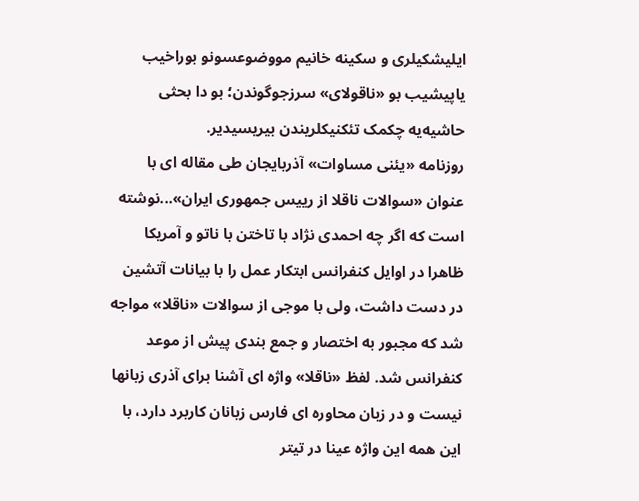ایلیشکیلری و سکینه خانیم مووضوعسونو بوراخیب یاپیشیب بو «ناقولای» سرزجوگوندن؛ بو دا بحثی حاشیه‌یه چکمک تئکنیکلریندن بیریسیدیر.
روزنامه «یئنی مساوات» آذربایجان طی مقاله ای با عنوان «سوالات ناقلا از رییس جمهوری ایران»...نوشته است که اگر چه احمدی نژاد با تاختن با ناتو و آمریکا ظاهرا در اوایل کنفرانس ابتکار عمل را با بیانات آتشین در دست داشت، ولی با موجی از سوالات «ناقلا» مواجه شد که مجبور به اختصار و جمع بندی پیش از موعد کنفرانس شد. لفظ «ناقلا» واژه ای آشنا برای آذری زبانها نیست و در زبان محاوره ای فارس زبانان کاربرد دارد، با این همه این واژه عینا در تیتر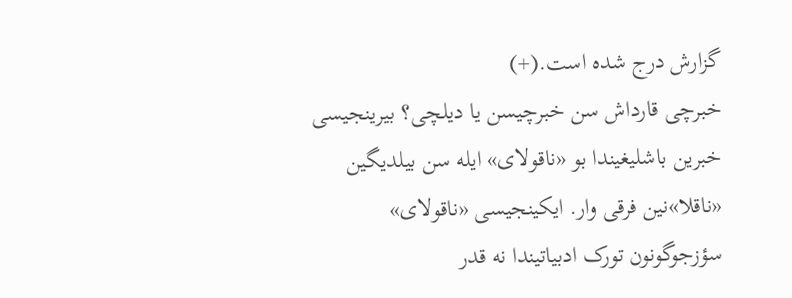گزارش درج شده است.(+)
خبرچی قارداش سن خبرچیسن یا دیلچی؟ بیرینجیسی خبرین باشلیغیندا بو «ناقولای» ایله سن بیلدیگین «ناقلا»نین فرقی وار. ایکینجیسی «ناقولای» سؤزجوگونون تورک ادبیاتیندا نه قدر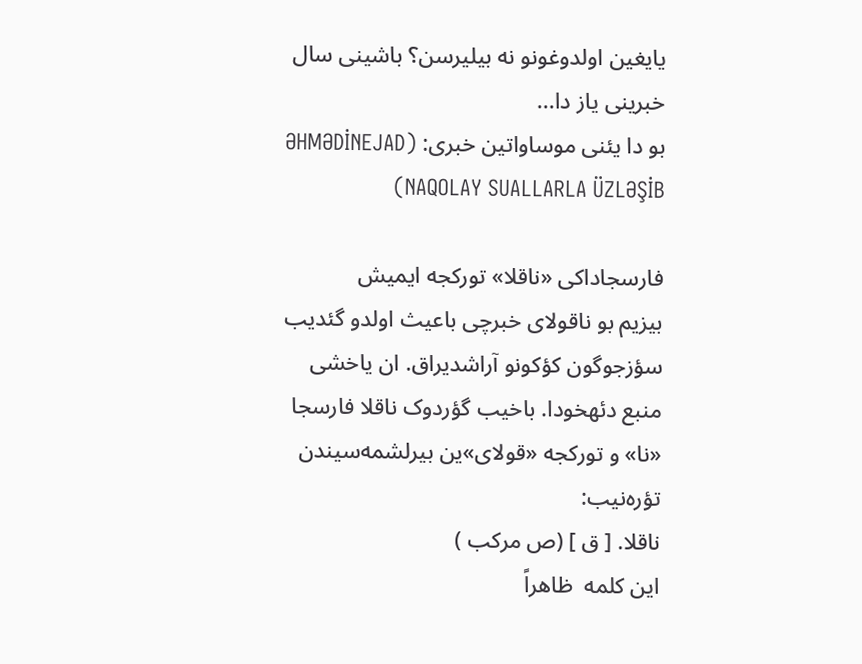یایغین اولدوغونو نه بیلیرسن؟ باشینی سال خبرینی یاز دا...
بو دا یئنی موساواتین خبری: (ƏHMƏDİNEJAD NAQOLAY SUALLARLA ÜZLƏŞİB)

فارسجاداکی «ناقلا» تورکجه ایمیش
بیزیم بو ناقولای خبرچی باعیث اولدو گئدیب سؤزجوگون کؤکونو آراشدیراق. ان یاخشی منبع دئهخودا. باخیب گؤردوک ناقلا فارسجا «نا» و تورکجه «قولای»ین بیرلشمه‌سیندن تؤره‌نیب:
ناقلا. [ ق ] (ص مرکب )
این کلمه  ظاهراً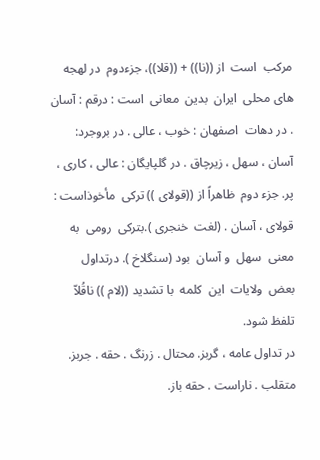مرکب  است  از ((نا)) + ((قلا))، جزءدوم  در لهجه های محلی  ایران  بدین  معانی  است : درقم : آسان . در دهات  اصفهان : خوب ، عالی . در بروجرد: آسان ، سهل ، زیرچاق . در گلپایگان : عالی ، کاری ، پر. جزء دوم  ظاهراً از ((قولای )) ترکی  مأخوذاست : قولای ، آسان . (لغت  خنجری ).بترکی  رومی  به معنی  سهل  و آسان  بود (سنگلاخ ). درتداول  بعض  ولایات  این  کلمه  با تشدید ((لام )) ناقُلاّ تلفظ شود.
در تداول عامه ، گربز. محتال . زرنگ . حقه . جربز. متقلب . ناراست . حقه باز.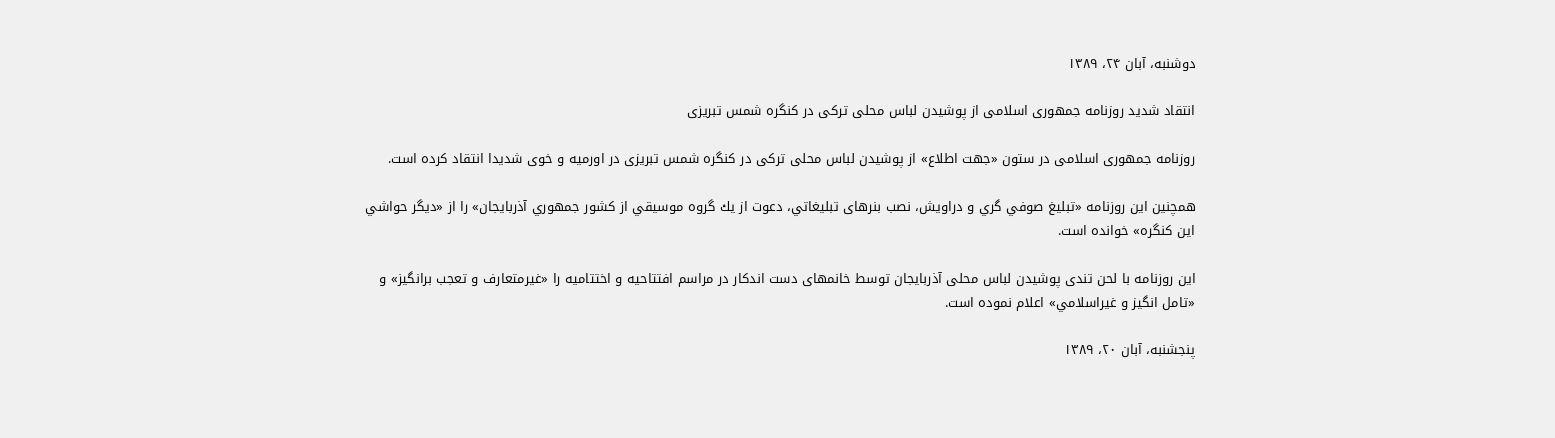دوشنبه، آبان ۲۴، ۱۳۸۹

انتقاد شدید روزنامه جمهوری اسلامی از پوشیدن لباس محلی ترکی در کنگره شمس تبریزی

روزنامه جمهوری اسلامی در ستون «جهت اطلاع» از پوشیدن لباس محلی ترکی در کنگره شمس تبریزی در اورمیه و خوی شدیدا انتقاد کرده است.

همچنین این روزنامه «تبليغ صوفي گري و دراويش، نصب بنرهای تبليغاتي، دعوت از يك گروه موسيقي از كشور جمهوري آذربايجان» را از «ديگر حواشي اين كنگره» خوانده است.

این روزنامه با لحن تندی پوشیدن لباس محلی آذربایجان توسط خانمهای دست اندکار در مراسم افتتاحیه و اختتامیه را «غيرمتعارف و تعجب برانگيز» و «تامل انگيز و غيراسلامي» اعلام نموده است.

پنجشنبه، آبان ۲۰، ۱۳۸۹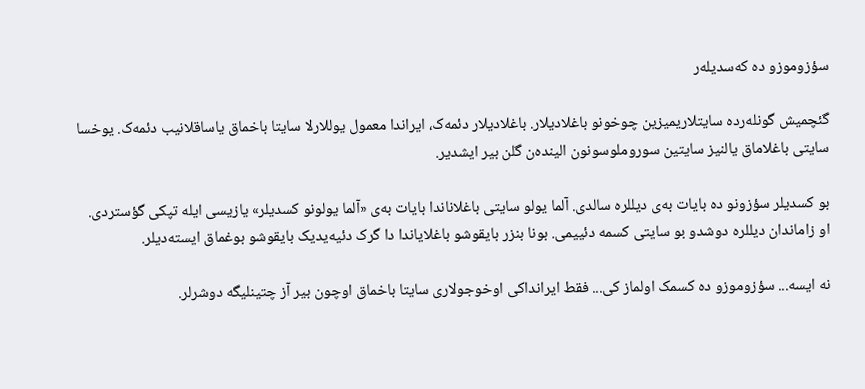سؤزوموزو ده که‌سدیله‌ر

گئچمیش گونله‌رده سایتلاریمیزین چوخونو باغلادیلار. باغلادیلار دئمه‌ک، ایراندا معمول یوللارلا سایتا باخماق یاساقلانیب دئمه‌ک. یوخسا سایتی باغلاماق یالنیز سایتین سوروملوسونون الینده‌ن گلن بیر ایشدیر.

بو کسدیلر سؤزونو ده بایات به‌ی دیللره سالدی. آلما یولو سایتی باغلاناندا بایات به‌ی «آلما یولونو کسدیلر» یازیسی ایله تپکی گؤستردی. او زاماندان دیللره دوشدو بو سایتی کسمه دئییمی. بونا بنزر بایقوشو باغلایاندا دا گرک دئیه‌یدیک بایقوشو بوغماق ایسته‌دیلر.

نه ایسه... سؤزوموزو ده کسمک اولماز کی... فقط ایرانداکی اوخوجولاری سایتا باخماق اوچون بیر آز چتینلیگه دوشرلر.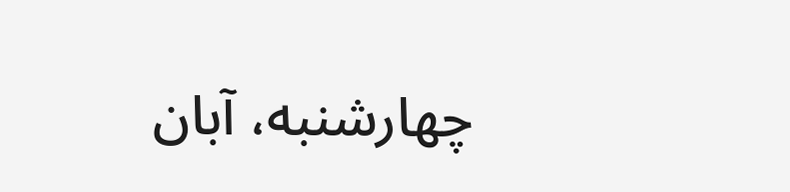چهارشنبه، آبان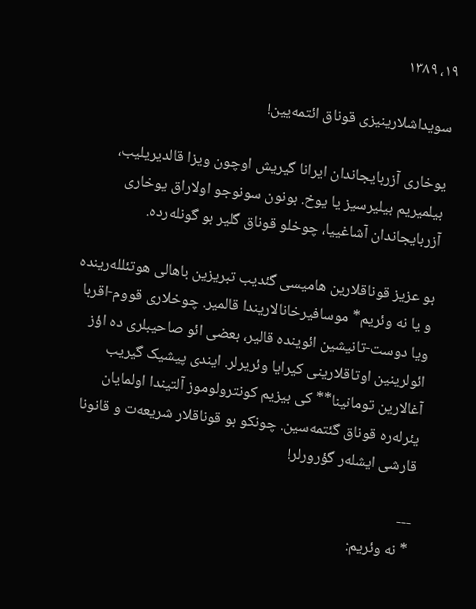۱۹، ۱۳۸۹

سویداشلارینیزی قوناق ائتمه‌یین!

یوخاری آزربایجاندان ایرانا گیریش اوچون ویزا قالدیریلیب، بیلمیریم بیلیرسیز یا یوخ. بونون سونوجو اولاراق یوخاری آزربایجاندان آشاغییا، چوخلو قوناق گلیر بو گونله‌رده.

بو عزیز قوناقلارین هامیسی گئدیب تبریزین باهالی هوتئلله‌رینده و یا نه وئریم* موسافیرخانالاریندا قالمیر. چوخلاری قووم-اقربا ویا دوست-تانیشین ائوینده قالیر، بعضی ائو صاحیبلری ده اؤز ائولرینین اوتاقلارینی کیرایا وئریرلر. ایندی پیشیک گیریب آغالارین تومانینا** کی بیزیم کونترولوموز آلتیندا اولمایان یئرله‌ره قوناق گئتمه‌سین. چونکو بو قوناقلار شریعه‌ت و قانونا قارشی ایشله‌ر گؤرورلر!

---
* نه وئریم: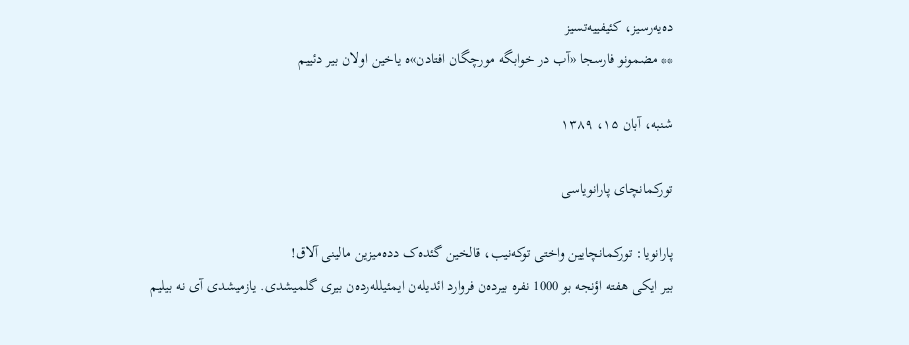ده‌یه‌رسیز، کئیفییه‌تسیز
** مضمونو فارسجا «آب در خوابگه مورچگان افتادن»ه یاخین اولان بیر دئییم

شنبه، آبان ۱۵، ۱۳۸۹

تورکمانچای پارانویاسی

پارانویا: تورکمانچایین واختی توکه‌نیب، قالخین گئده‌ک دده‌میزین مالینی آلاق!
بیر ایکی هفته اؤنجه بو 1000 نفره بیرده‌ن فروارد ائدیله‌ن ایمئیلله‌رده‌ن بیری گلمیشدی. یازمیشدی آی نه بیلیم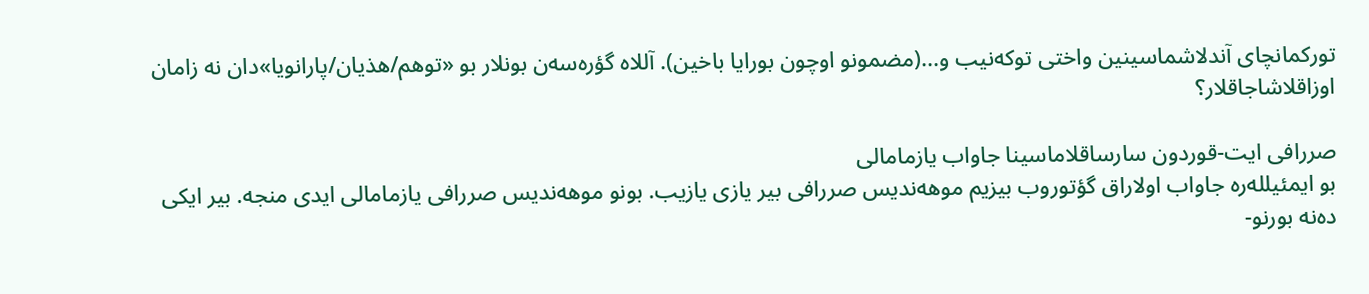تورکمانچای آندلاشماسینین واختی توکه‌نیب و...(مضمونو اوچون بورایا باخین). آللاه گؤره‌سه‌ن بونلار بو «توهم/هذیان/پارانویا»دان نه زامان اوزاقلاشاجاقلار؟

صررافی ایت-قوردون سارساقلاماسینا جاواب یازمامالی
بو ایمئیلله‌ره جاواب اولاراق گؤتوروب بیزیم موهه‌ندیس صررافی بیر یازی یازیب. بونو موهه‌ندیس صررافی یازمامالی ایدی منجه. بیر ایکی ده‌نه بورنو-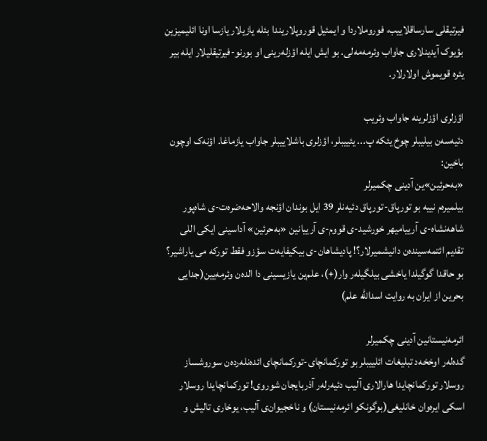فیرتیقلی سارساقلاییب، فوروملاردا و ایمئیل قوروپلاریندا بئله یازیلار یازسا اونا ائلیمیزین بؤیوک آیدینلاری جاواب وئرمه‌مه‌لی. بو ایش ایله اؤزله‌رینی او بورنو-فیرتیقلیلار ایله بیر یئره قویموش اولارلار.

اؤزلری اؤزلرینه جاواب وئریب
دئیه‌سه‌ن بیلیبلر چوخ یئکه پ... یئییبلر، اؤزلری باشلاییبلر جاواب یازماغا. اؤنه‌ک اوچون باخین:
«به‌حرئین»ین آدینی چکمیرلر
بیلمیره‌م نییه بو تورپاق-تورپاق دئیه‌نلر 39 ایل بوندان اؤنجه والاحه‌ضره‌ت-ی شاه‌پور شاهه‌نشاه-ی آرییامیهر خورشید-ی قووم-ی آرییانین «به‌حرئین» آداسینی ایکی اللی تقدیم ائتمه‌سینده‌ن دانیشمیرلار؟! پادیشاهان-ی بیکیفایه‌ت سؤزو فقط تورکه می یاراشیر؟ بو حاقدا گوگیلدا یاخشی بیلگیله‌ر وار(+)، علم‌ین یازیسینی دا الده‌ن وئرمه‌یین(جدایی بحرین از ایران به روایت اسدالله علم)

ائرمه‌نیستانین آدینی چکمیرلر
گده‌له‌ر اوخخه‌د تبلیغات ائلییبلر بو تورکمانچای-تورکمانچای ائده‌نله‌رده‌ن سوروشساز روسلار تورکمانچا‌یدا هارالاری آلیب دئیه‌رله‌ر آذربایجان شوروی! تورکمانچایدا روسلار اسکی ایره‌وان خانلیغی(بوگونکو ائرمه‌نیستان) و ناخجیوان‌ی آلیب، یوخاری تالیش و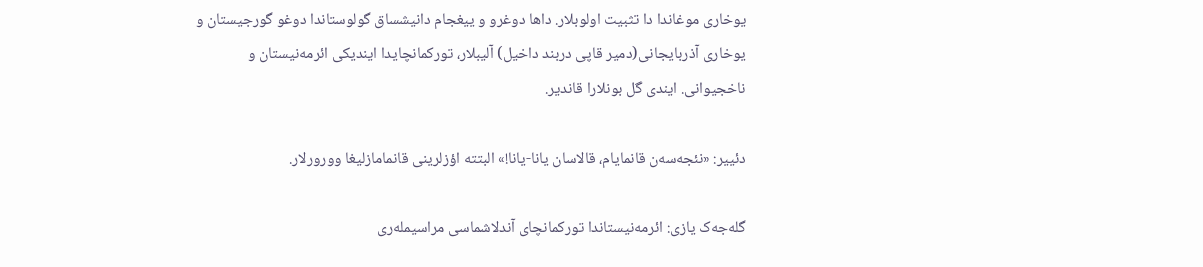یوخاری موغاندا دا تثبیت اولوبلار. داها دوغرو و ییغجام دانیشساق گولوستاندا دوغو گورجیستان و یوخاری آذربایجانی(دمیر قاپی دربند داخیل) آلیبلار، تورکمانچایدا ایندیکی ائرمه‌نیستان و ناخجیوانی. ایندی گل بونلارا قاندیر.

دئییر: «نئجه‌سه‌ن قانمایام، قالاسان یانا-یانا!» البتته اؤزلرینی قانمامازلیغا وورورلار.

گله‌جه‌ک یازی: ائرمه‌نیستاندا تورکمانچای آندلاشماسی مراسیمله‌ری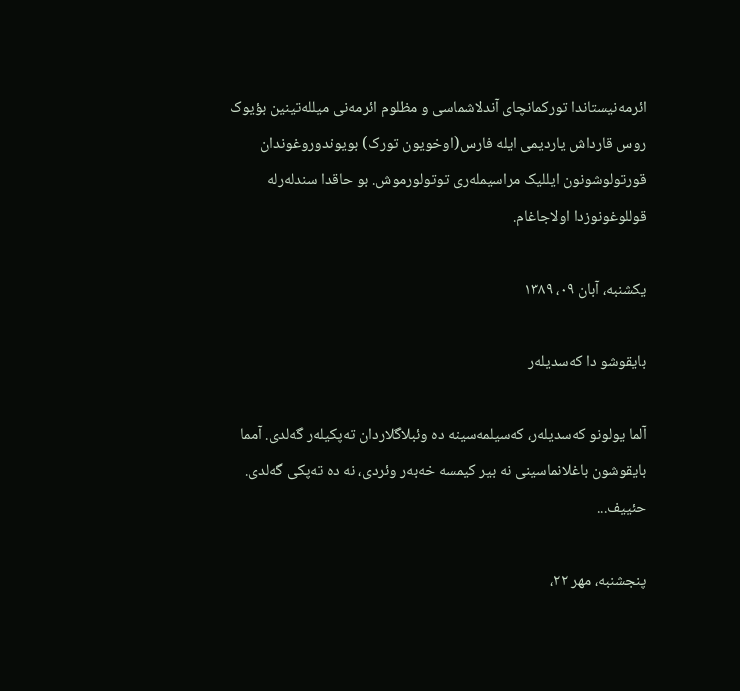ائرمه‌نیستاندا تورکمانچای آندلاشماسی و مظلوم ائرمه‌نی میلله‌تینین بؤیوک روس قارداش یاردیمی ایله فارس(اوخویون تورک) بویوندوروغوندان قورتولوشونون ایللیک مراسیمله‌ری توتولورموش. بو حاقدا سندله‌رله قوللوغونوزدا اولاجاغام.

یکشنبه، آبان ۰۹، ۱۳۸۹

بایقوشو دا که‌سدیله‌ر

آلما یولونو که‌سدیله‌ر، که‌سیلمه‌سینه ده وئبلاگلاردان ته‌پکیله‌ر گه‌لدی. آمما بایقوشون باغلانماسینی نه بیر کیمسه خه‌به‌ر وئردی، نه ده ته‌پکی گه‌لدی.
حئییف...

پنجشنبه، مهر ۲۲،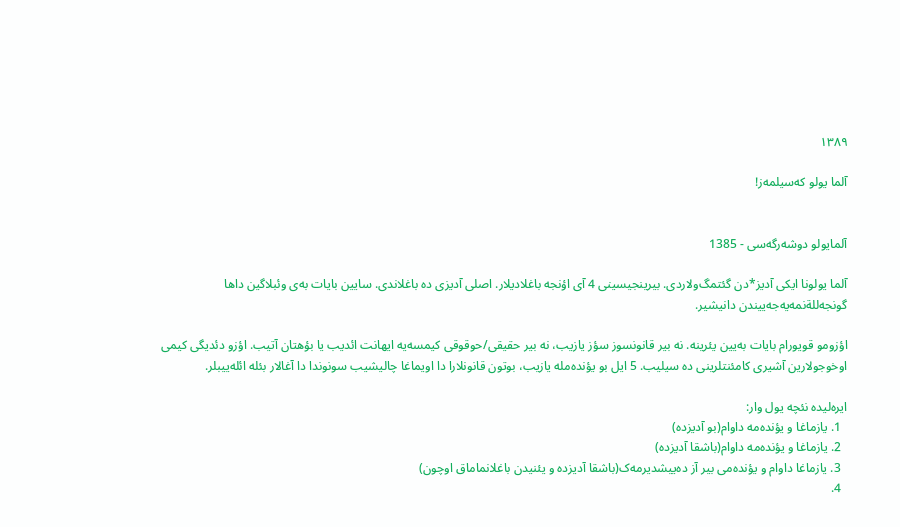۱۳۸۹

آلما یولو که‌سیلمه‌ز!


آلمایولو دوشه‌رگه‌سی - 1385

آلما یولونا ایکی آدیز*دن گئتمگ‌ولاردی. بیرینجیسینی 4 آی اؤنجه باغلادیلار. اصلی آدیزی ده باغلاندی. سایین بایات به‌ی وئبلاگین داها گونجه‌للةنمه‌یه‌جه‌ییندن دانیشیر.

اؤزومو قویورام بایات به‌یین یئرینه. نه بیر قانونسوز سؤز یازیب، نه بیر حقیقی/حوقوقی کیمسه‌یه ایهانت ائدیب یا بؤهتان آتیب. اؤزو دئدیگی کیمی اوخوجولارین آشیری کامئنتلرینی ده سیلیب. 5 ایل بو یؤنده‌مله یازیب، بوتون قانونلارا دا اویماغا چالیشیب سونوندا دا آغالار بئله ائله‌ییبلر.

ایره‌لیده نئچه یول وار:
  1. یازماغا و یؤنده‌مه داوام(بو آدیزده)
  2. یازماغا و یؤنده‌مه داوام(باشقا آدیزده)
  3. یازماغا داوام و یؤنده‌می بیر آز ده‌ییشدیرمه‌ک(باشقا آدیزده و یئنیدن باغلانماماق اوچون)
  4.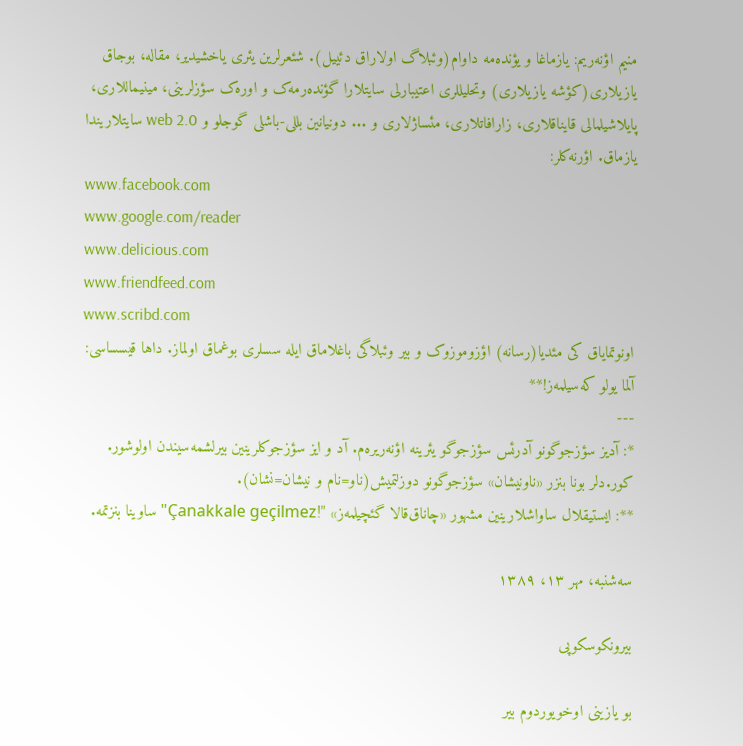منیم اؤنه‌ریم: یازماغا و یؤنده‌مه داوام(وئبلاگ اولاراق دئییل). شئعرلرین یئری یاخشیدیر، مقاله، بوجاق یازیلاری(کؤشه یازیلاری) وتحلیللری اعتیبارلی سایتلارا گؤنده‌ر‌مه‌ک و اوره‌ک سؤزلرینی، مینیماللاری، پایلاشیلمالی قایناقلاری، زارافاتلاری، مئساژلاری و ... دونیانین بللی-باشلی گوجلو و web 2.0 سایتلاریندا یازماق. اؤرنه‌کلر:
www.facebook.com
www.google.com/reader
www.delicious.com
www.friendfeed.com
www.scribd.com
اونوتمایاق کی مئدیا(رسانه) اؤزوموزوک و بیر وئبلاگی باغلاماق ایله سسلری بوغماق اولماز. داها قیسساسی: آلما یولو که‌سیلمه‌ز!**
---
*: آدیز سؤزجوگونو آدرئس سؤزجوگو یئرینه اؤنه‌ریره‌م. آد و ایز سؤزجوکلرینین بیرلشمه‌سیندن اولوشور. کور.دلر بونا بنزر «ناونیشان» سؤزجوگونو دوزلتمیش(ناو=نام و نیشان=نشان).
**: ایستیقلال ساواشلارینین مشهور «چاناق‌قالا گئچیلمه‌ز» "!Çanakkale geçilmez" ساوینا بنزتمه.

سه‌شنبه، مهر ۱۳، ۱۳۸۹

بیرونکوسکوپی

بو یازینی اوخویوردوم بیر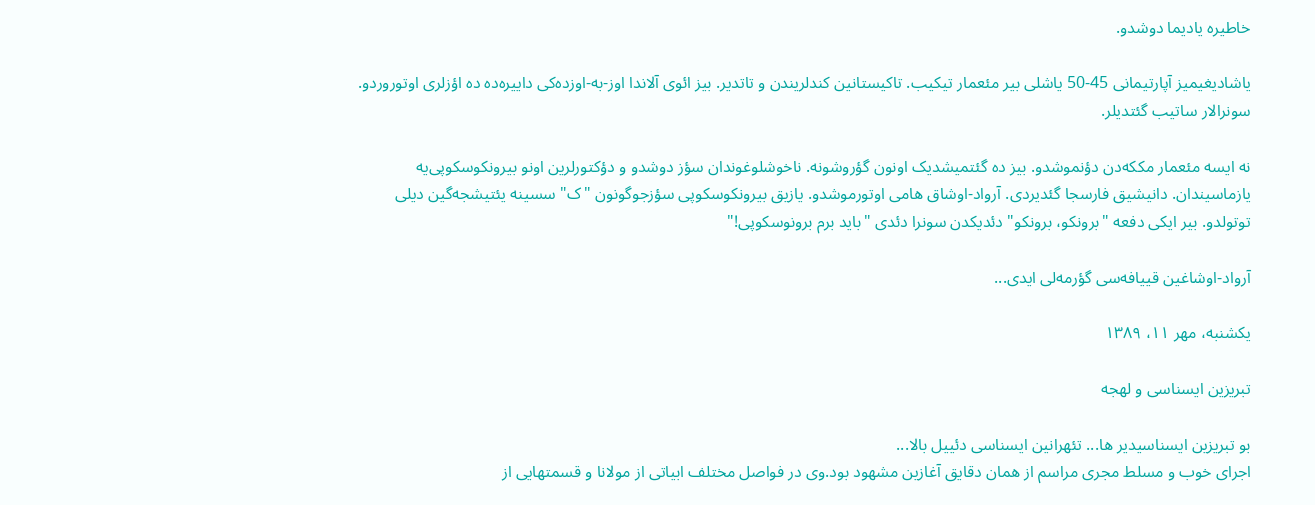خاطیره یادیما دوشدو.

یاشادیغیمیز آپارتیمانی 45-50 یاشلی بیر مئعمار تیکیب. تاکیستانین کندلریندن و تاتدیر. بیز ائوی آلاندا اوز-به-اوزده‌کی داییره‌ده ده اؤزلری اوتوروردو. سونرالار ساتیب گئتدیلر.

نه ایسه مئعمار مککه‌دن دؤنموشدو. بیز ده گئتمیشدیک اونون گؤروشونه. ناخوشلوغوندان سؤز دوشدو و دؤکتورلرین اونو بیرونکوسکوپی‌یه یازماسیندان. دانیشیق فارسجا گئدیردی. آرواد-اوشاق هامی اوتورموشدو. یازیق بیرونکوسکوپی سؤزجوگونون "ک" سسینه یئتیشجه‌گین دیلی توتولدو. بیر ایکی دفعه "برونکو، برونکو" دئدیکدن سونرا دئدی "باید برم برونوسکوپی!"

آرواد-اوشاغین قییافه‌سی گؤرمه‌لی ایدی...

یکشنبه، مهر ۱۱، ۱۳۸۹

تبریزین ایسناسی و لهجه

بو تبریزین ایسناسیدیر ها... تئهرانین ایسناسی دئییل بالا...
اجرای خوب و مسلط مجری مراسم از همان دقایق آغازین مشهود بود.وی در فواصل مختلف ابیاتی از مولانا و قسمتهایی از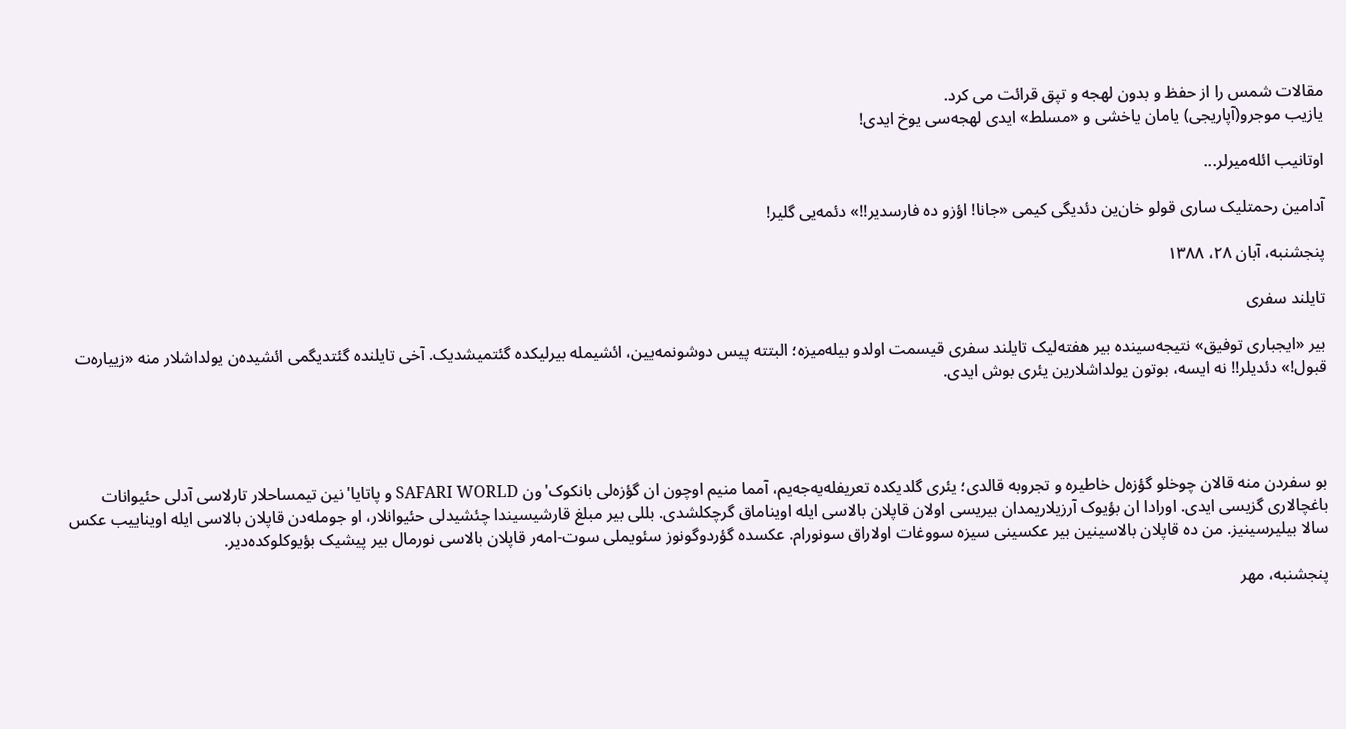مقالات شمس را از حفظ و بدون لهجه و تپق قرائت می کرد.
یازیب موجرو(آپاریجی) یامان یاخشی و «مسلط» ایدی لهجه‌سی یوخ ایدی!

اوتانیب ائله‌میرلر...

آدامین رحمتلیک ساری قولو خان‌ین دئدیگی کیمی «جانا! اؤزو ده فارسدیر!!» دئمه‌یی گلیر!

پنجشنبه، آبان ۲۸، ۱۳۸۸

تایلند سفری

بیر «ایجباری توفیق» نتیجه‌سینده بیر هفته‌لیک تایلند سفری قیسمت اولدو بیله‌میزه؛ البتته پیس دوشونمه‌یین، ائشیمله بیرلیکده گئتمیشدیک. آخی تایلنده گئتدیگمی ائشیده‌ن یولداشلار منه «زییاره‌ت قبول!» دئدیلر!! نه ایسه، بوتون یولداشلارین یئری بوش ایدی.




بو سفردن منه قالان چوخلو گؤزه‌ل خاطیره و تجروبه قالدی؛ یئری گلدیکده تعریفله‌یه‌جه‌یم، آمما منیم اوچون ان گؤزه‌لی بانکوک'ون SAFARI WORLD و پاتایا'نین تیمساحلار تارلاسی آدلی حئیوانات باغچالاری گزیسی ایدی. اورادا ان بؤیوک آرزیلاریمدان بیریسی اولان قاپلان بالاسی ایله اویناماق گرچکلشدی. بللی بیر مبلغ قارشیسیندا چئشیدلی حئیوانلار، او جومله‌دن قاپلان بالاسی ایله اویناییب عکس سالا بیلیرسینیز. من ده قاپلان بالاسینین بیر عکسینی سیزه سووغات اولاراق سونورام. عکسده گؤردوگونوز سئویملی سوت-امه‌ر قاپلان بالاسی نورمال بیر پیشیک بؤیوکلوکده‌دیر.

پنجشنبه، مهر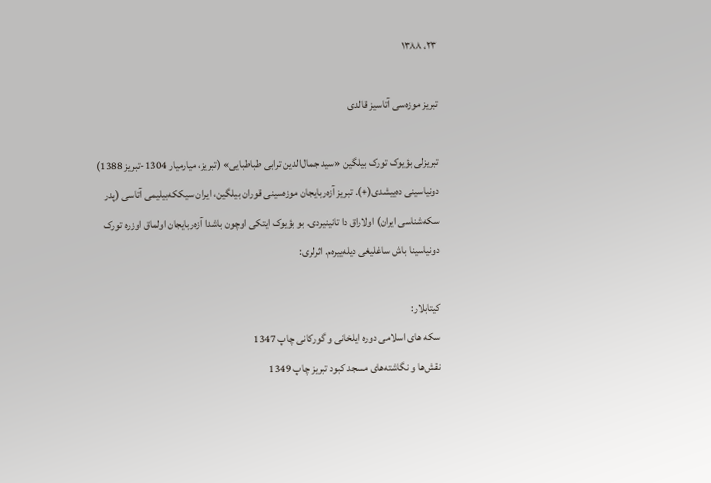۲۳، ۱۳۸۸

تبریز موزه‌سی آتاسیز قالدی

تبریزلی بؤیوک تورک بیلگین «سید جمال‌الدین ترابی طباطبایی» (تبریز، میارمیار 1304-تبریز 1388) دونیاسینی ده‌ییشدی(+). تبریز آزه‌ربایجان موزه‌سینی قوران بیلگین، ایران سیککه‌بیلیمی آتاسی (پدر سکه‌شناسی ایران) اولاراق دا تانینیردی. بو بؤیوک ایتکی اوچون باشدا آزه‌ربایجان اولماق اوزره تورک دونیاسینا باش ساغلیغی دیله‌ییره‌م‌. اثرلری:

کیتابلار:
سکه های اسلامی دوره ایلخانی و گورکانی چاپ 1347
نقش‌ها و نگاشته‌های مسجد کبود تبریز چاپ 1349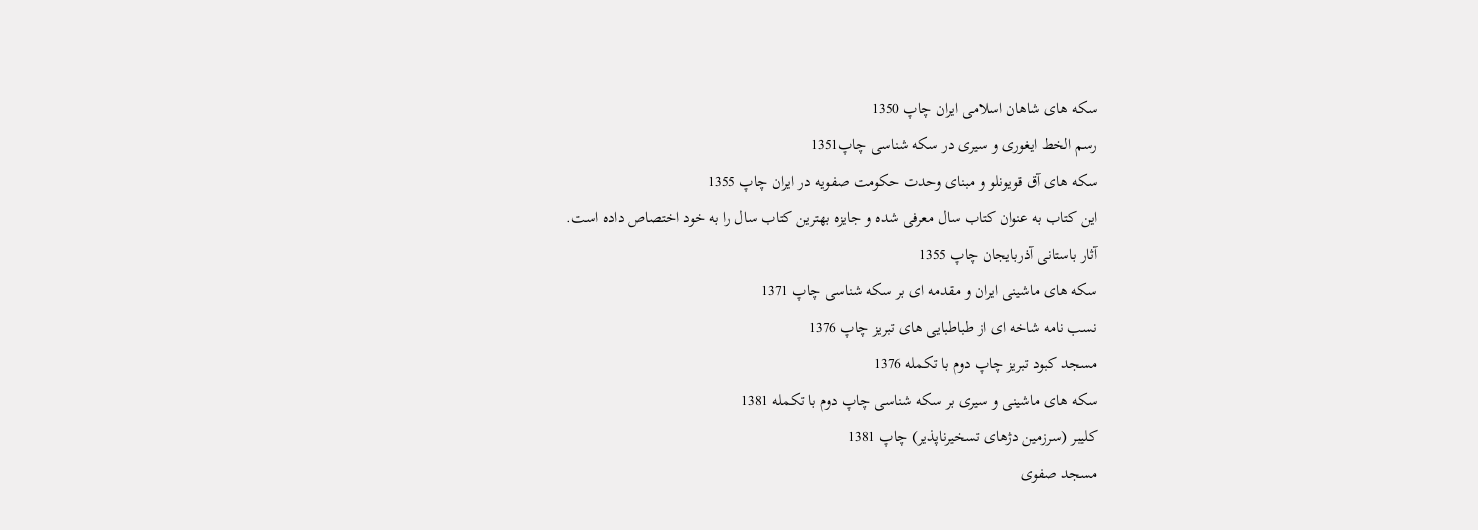سکه های شاهان اسلامی ایران چاپ 1350
رسم الخط ایغوری و سیری در سکه شناسی چاپ1351
سکه های آق قویونلو و مبنای وحدت حکومت صفویه در ایران چاپ 1355
این کتاب به عنوان کتاب سال معرفی شده و جایزه بهترین کتاب سال را به خود اختصاص داده است.
آثار باستانی آذربایجان چاپ 1355
سکه های ماشینی ایران و مقدمه ای بر سکه شناسی چاپ 1371
نسب نامه شاخه ای از طباطبایی های تبریز چاپ 1376
مسجد کبود تبریز چاپ دوم با تکمله 1376
سکه های ماشینی و سیری بر سکه شناسی چاپ دوم با تکمله 1381
کلیبر (سرزمین دژهای تسخیرناپذیر) چاپ 1381
مسجد صفوی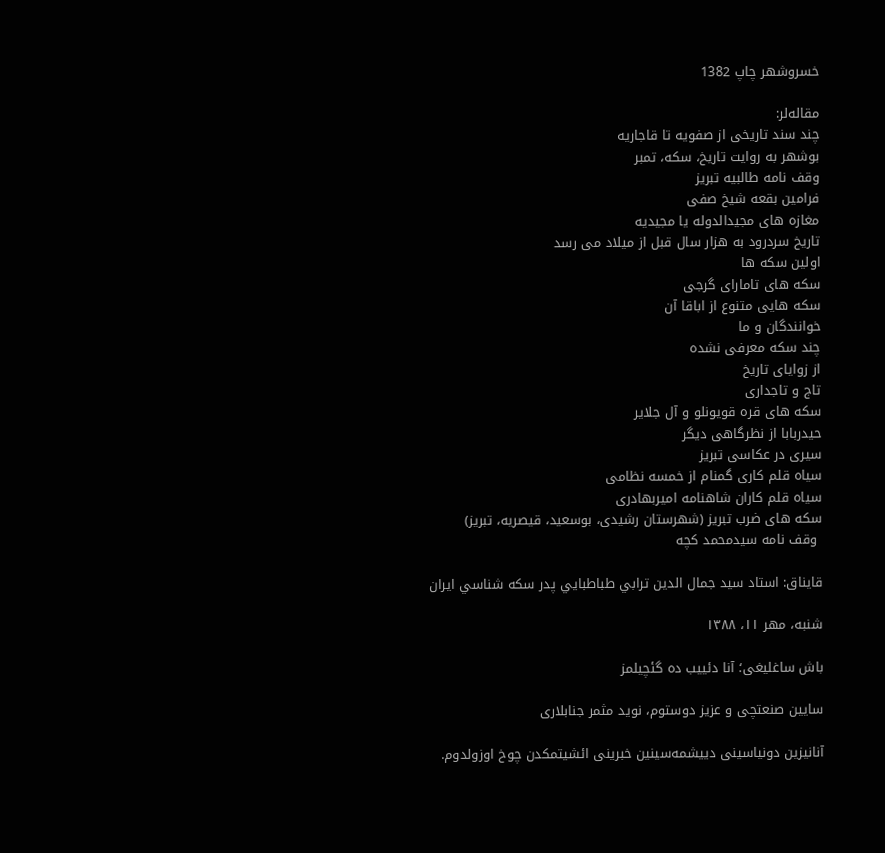خسروشهر چاپ 1382

مقاله‌لر:
چند سند تاریخی از صفویه تا قاجاریه
بوشهر به روایت تاریخ، سکه، تمبر
وقف نامه طالبیه تبریز
فرامین بقعه شیخ صفی
مغازه های مجیدالدوله یا مجیدیه
تاریخ سردرود به هزار سال قبل از میلاد می رسد
اولین سکه ها
سکه های تامارای گرجی
سکه هایی متنوع از اباقا آن
خوانندگان و ما
چند سکه معرفی نشده
از زوایای تاریخ
تاج و تاجداری
سکه های قره قویونلو و آل جلایر
حیدربابا از نظرگاهی دیگر
سیری در عکاسی تبریز
سیاه قلم کاری گمنام از خمسه نظامی
سیاه قلم کاران شاهنامه امیربهادری
سکه های ضرب تبریز (شهرستان رشیدی، بوسعید، قیصریه، تبریز)
 وقف نامه سیدمحمد کچه

قایناق: استاد سيد جمال الدين ترابي طباطبايي پدر سکه شناسي ايران

شنبه، مهر ۱۱، ۱۳۸۸

باش ساغلیغی؛ آنا دئییب ده گئچیلمز

سایین صنعتچی و عزیز دوستوم، نوید مثمر جنابلاری

آنانیزین دونیاسینی دییشمه‌سینین خبرینی ائشیتمکدن چوخ اوزولدوم.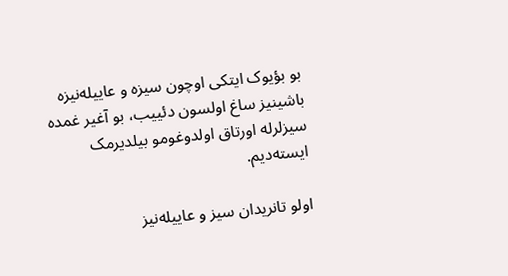بو بؤیوک ایتکی اوچون سیزه و عاییله‌نیزه باشینیز ساغ اولسون دئییب، بو آغیر غمده سیزلرله اورتاق اولدوغومو بیلدیرمک ایسته‌دیم.

اولو تانریدان سیز و عاییله‌نیز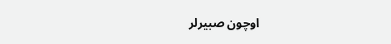اوچون صبیرلر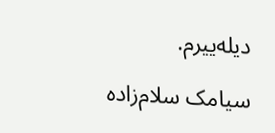دیله‌ییرم.

سیامک سلام‌زاده